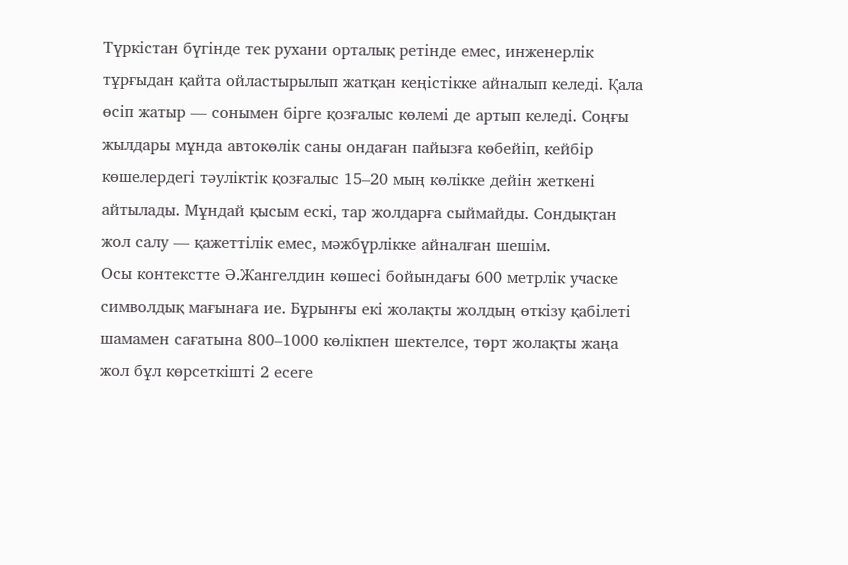Түркістан бүгінде тек рухани орталық ретінде емес, инженерлік тұрғыдан қайта ойластырылып жатқан кеңістікке айналып келеді. Қала өсіп жатыр — сонымен бірге қозғалыс көлемі де артып келеді. Соңғы жылдары мұнда автокөлік саны ондаған пайызға көбейіп, кейбір көшелердегі тәуліктік қозғалыс 15–20 мың көлікке дейін жеткені айтылады. Мұндай қысым ескі, тар жолдарға сыймайды. Сондықтан жол салу — қажеттілік емес, мәжбүрлікке айналған шешім.
Осы контекстте Ә.Жангелдин көшесі бойындағы 600 метрлік учаске символдық мағынаға ие. Бұрынғы екі жолақты жолдың өткізу қабілеті шамамен сағатына 800–1000 көлікпен шектелсе, төрт жолақты жаңа жол бұл көрсеткішті 2 есеге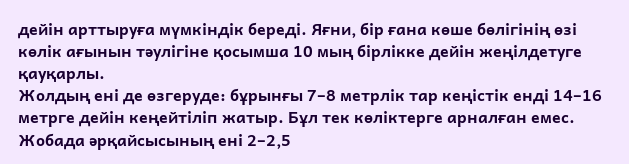дейін арттыруға мүмкіндік береді. Яғни, бір ғана көше бөлігінің өзі көлік ағынын тәулігіне қосымша 10 мың бірлікке дейін жеңілдетуге қауқарлы.
Жолдың ені де өзгеруде: бұрынғы 7–8 метрлік тар кеңістік енді 14–16 метрге дейін кеңейтіліп жатыр. Бұл тек көліктерге арналған емес. Жобада әрқайсысының ені 2–2,5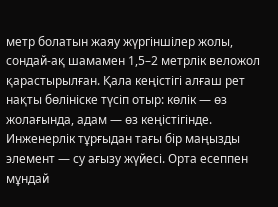метр болатын жаяу жүргіншілер жолы, сондай-ақ шамамен 1,5–2 метрлік веложол қарастырылған. Қала кеңістігі алғаш рет нақты бөлініске түсіп отыр: көлік — өз жолағында, адам — өз кеңістігінде.
Инженерлік тұрғыдан тағы бір маңызды элемент — су ағызу жүйесі. Орта есеппен мұндай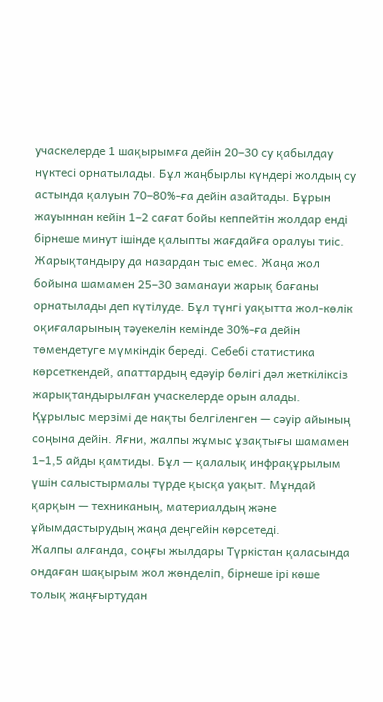учаскелерде 1 шақырымға дейін 20–30 су қабылдау нүктесі орнатылады. Бұл жаңбырлы күндері жолдың су астында қалуын 70–80%-ға дейін азайтады. Бұрын жауыннан кейін 1–2 сағат бойы кеппейтін жолдар енді бірнеше минут ішінде қалыпты жағдайға оралуы тиіс.
Жарықтандыру да назардан тыс емес. Жаңа жол бойына шамамен 25–30 заманауи жарық бағаны орнатылады деп күтілуде. Бұл түнгі уақытта жол-көлік оқиғаларының тәуекелін кемінде 30%-ға дейін төмендетуге мүмкіндік береді. Себебі статистика көрсеткендей, апаттардың едәуір бөлігі дәл жеткіліксіз жарықтандырылған учаскелерде орын алады.
Құрылыс мерзімі де нақты белгіленген — сәуір айының соңына дейін. Яғни, жалпы жұмыс ұзақтығы шамамен 1–1,5 айды қамтиды. Бұл — қалалық инфрақұрылым үшін салыстырмалы түрде қысқа уақыт. Мұндай қарқын — техниканың, материалдың және ұйымдастырудың жаңа деңгейін көрсетеді.
Жалпы алғанда, соңғы жылдары Түркістан қаласында ондаған шақырым жол жөнделіп, бірнеше ірі көше толық жаңғыртудан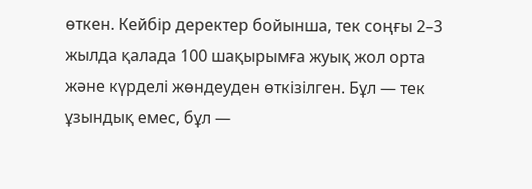өткен. Кейбір деректер бойынша, тек соңғы 2–3 жылда қалада 100 шақырымға жуық жол орта және күрделі жөндеуден өткізілген. Бұл — тек ұзындық емес, бұл —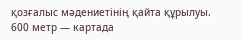қозғалыс мәдениетінің қайта құрылуы.
600 метр — картада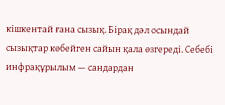кішкентай ғана сызық. Бірақ дәл осындай сызықтар көбейген сайын қала өзгереді. Себебі инфрақұрылым — сандардан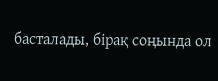басталады, бірақ соңында ол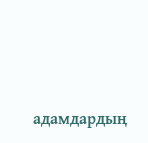адамдардың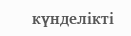күнделікті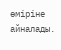өміріне айналады.